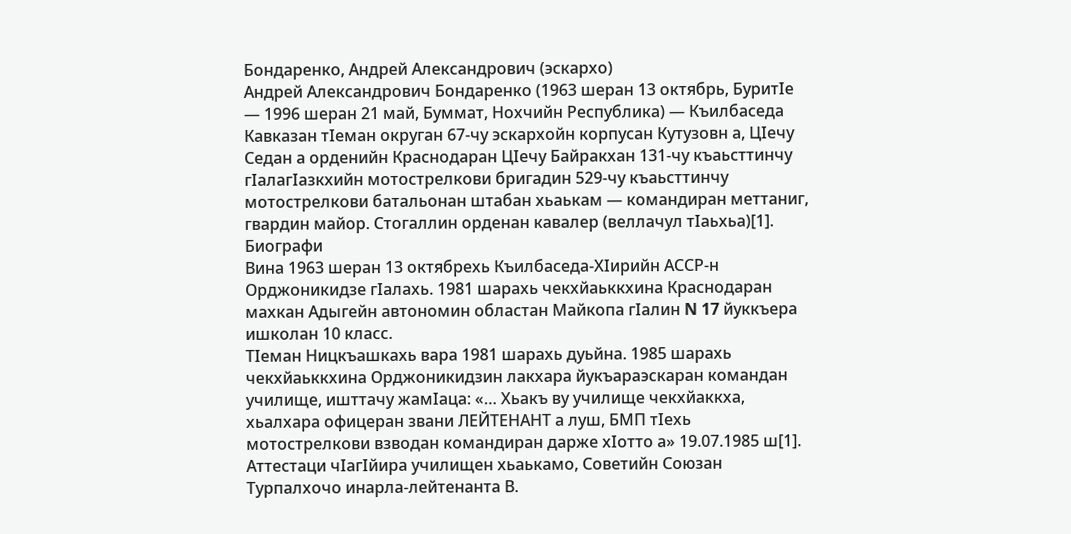Бондаренко, Андрей Александрович (эскархо)
Андрей Александрович Бондаренко (1963 шеран 13 октябрь, БуритӀе — 1996 шеран 21 май, Буммат, Нохчийн Республика) — Къилбаседа Кавказан тӀеман округан 67-чу эскархойн корпусан Кутузовн а, ЦӀечу Седан а орденийн Краснодаран ЦӀечу Байракхан 131-чу къаьсттинчу гӀалагӀазкхийн мотострелкови бригадин 529-чу къаьсттинчу мотострелкови батальонан штабан хьаькам — командиран меттаниг, гвардин майор. Стогаллин орденан кавалер (веллачул тӀаьхьа)[1].
Биографи
Вина 1963 шеран 13 октябрехь Къилбаседа-ХӀирийн АССР-н Орджоникидзе гӀалахь. 1981 шарахь чекхйаьккхина Краснодаран махкан Адыгейн автономин областан Майкопа гӀалин N 17 йуккъера ишколан 10 класс.
ТӀеман Ницкъашкахь вара 1981 шарахь дуьйна. 1985 шарахь чекхйаьккхина Орджоникидзин лакхара йукъараэскаран командан училище, ишттачу жамӀаца: «… Хьакъ ву училище чекхйаккха, хьалхара офицеран звани ЛЕЙТЕНАНТ а луш, БМП тӀехь мотострелкови взводан командиран дарже хӀотто а» 19.07.1985 ш[1]. Аттестаци чӀагӀйира училищен хьаькамо, Советийн Союзан Турпалхочо инарла-лейтенанта В.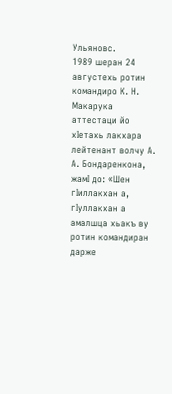Ульяновс.
1989 шеран 24 августехь ротин командиро К. Н. Макарука аттестаци йо хӀетахь лакхара лейтенант волчу А. А. Бондаренкона, жамӀ до: «Шен гӀиллакхан а, гӀуллакхан а амалшца хьакъ ву ротин командиран дарже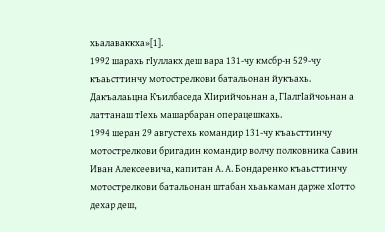хьалаваккха»[1].
1992 шарахь гӀуллакх деш вара 131-чу кмсбр-н 529-чу къаьсттинчу мотострелкови батальонан йукъахь. Дакъалаьцна Къилбаседа ХӀирийчоьнан а, ГӀалгӀайчоьнан а латтанаш тӀехь машарбаран операцешкахь.
1994 шеран 29 августехь командир 131-чу къаьсттинчу мотострелкови бригадин командир волчу полковника Савин Иван Алексеевича, капитан А. А. Бондаренко къаьсттинчу мотострелкови батальонан штабан хьаькаман дарже хӀотто дехар деш,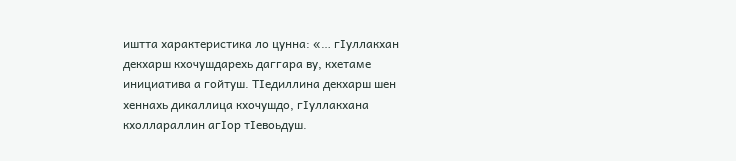иштта характеристика ло цунна: «… гӀуллакхан декхарш кхочушдарехь даггара ву, кхетаме инициатива а гойтуш. ТӀедиллина декхарш шен хеннахь дикаллица кхочушдо, гӀуллакхана кхоллараллин агӀор тӀевоьдуш.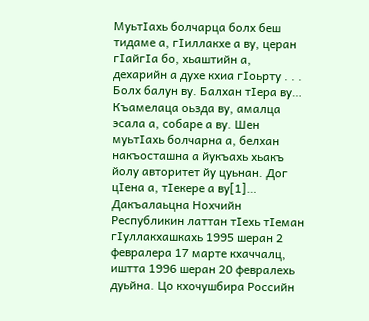МуьтӀахь болчарца болх беш тидаме а, гӀиллакхе а ву, церан гӀайгӀа бо, хьаштийн а, дехарийн а духе кхиа гӀоьрту . . . Болх балун ву. Балхан тӀера ву… Къамелаца оьзда ву, амалца эсала а, собаре а ву. Шен муьтӀахь болчарна а, белхан накъосташна а йукъахь хьакъ йолу авторитет йу цуьнан. Дог цӀена а, тӀекере а ву[1]…
Дакъалаьцна Нохчийн Республикин латтан тӀехь тӀеман гӀуллакхашкахь 1995 шеран 2 февралера 17 марте кхаччалц, иштта 1996 шеран 20 февралехь дуьйна. Цо кхочушбира Российн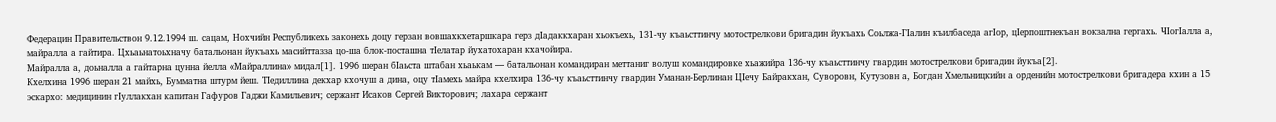Федерацин Правительствон 9.12.1994 ш. сацам, Нохчийн Республикехь законехь доцу герзан вовшахкхетаршкара герз дӀадаккхаран хьокъехь, 131-чу къаьсттинчу мотострелкови бригадин йукъахь Соьлжа-ГӀалин къилбаседа агӀор, цӀерпоштнекъан вокзална гергахь. ЧӀогӀалла а, майралла а гайтира. Цхьаьнатоьхначу батальонан йукъахь масийттазза цо-ша блок-посташна тӀелатар йухатохаран кхачойира.
Майралла а, доьналла а гайтарна цунна йелла «Майраллина» мидал[1]. 1996 шеран бӀаьста штабан хьаькам — батальонан командиран меттаниг волуш командировке хьажийра 136-чу къаьсттинчу гвардин мотострелкови бригадин йукъа[2].
Кхелхина 1996 шеран 21 майхь, Бумматна штурм йеш. ТӀедиллина декхар кхочуш а дина, оцу тӀамехь майра кхелхира 136-чу къаьсттинчу гвардин Уманан-Берлинан ЦӀечу Байракхан, Суворовн, Кутузовн а, Богдан Хмельницкийн а орденийн мотострелкови бригадера кхин а 15 эскархо: медицинин гӀуллакхан капитан Гафуров Гаджи Камильевич; сержант Исаков Сергей Викторович; лахара сержант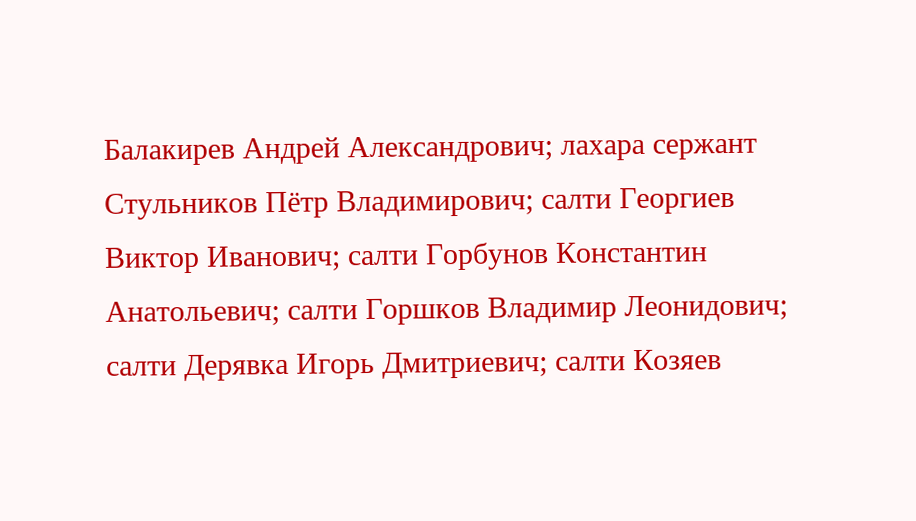Балакирев Андрей Александрович; лахара сержант Стульников Пётр Владимирович; салти Георгиев Виктор Иванович; салти Горбунов Константин Анатольевич; салти Горшков Владимир Леонидович; салти Дерявка Игорь Дмитриевич; салти Козяев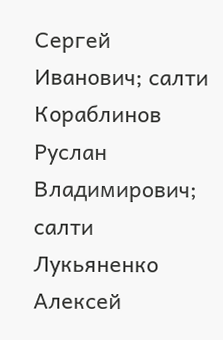Сергей Иванович; салти Кораблинов Руслан Владимирович; салти Лукьяненко Алексей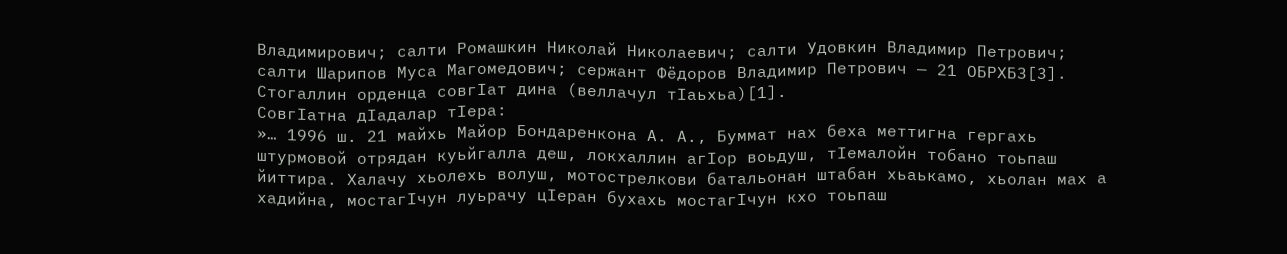Владимирович; салти Ромашкин Николай Николаевич; салти Удовкин Владимир Петрович; салти Шарипов Муса Магомедович; сержант Фёдоров Владимир Петрович — 21 ОБРХБЗ[3].
Стогаллин орденца совгӀат дина (веллачул тӀаьхьа)[1].
СовгӀатна дӀадалар тӀера:
»… 1996 ш. 21 майхь Майор Бондаренкона А. А., Буммат нах беха меттигна гергахь штурмовой отрядан куьйгалла деш, локхаллин агӀор воьдуш, тӀемалойн тобано тоьпаш йиттира. Халачу хьолехь волуш, мотострелкови батальонан штабан хьаькамо, хьолан мах а хадийна, мостагӀчун луьрачу цӀеран бухахь мостагӀчун кхо тоьпаш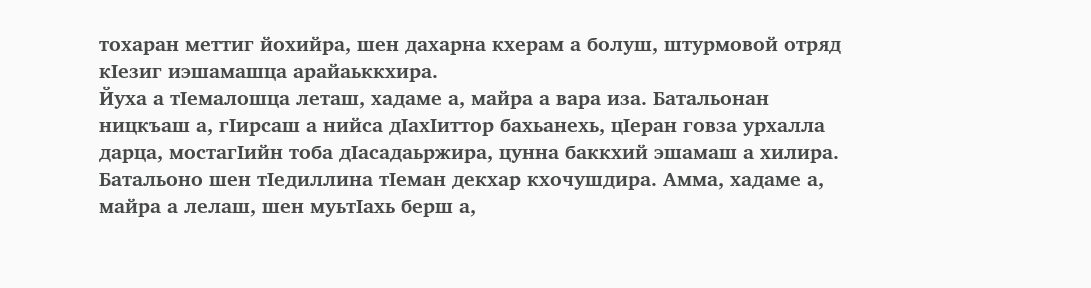тохаран меттиг йохийра, шен дахарна кхерам а болуш, штурмовой отряд кӀезиг иэшамашца арайаьккхира.
Йуха а тӀемалошца леташ, хадаме а, майра а вара иза. Батальонан ницкъаш а, гӀирсаш а нийса дӀахӀиттор бахьанехь, цӀеран говза урхалла дарца, мостагӀийн тоба дӀасадаьржира, цунна баккхий эшамаш а хилира. Батальоно шен тӀедиллина тӀеман декхар кхочушдира. Амма, хадаме а, майра а лелаш, шен муьтӀахь берш а,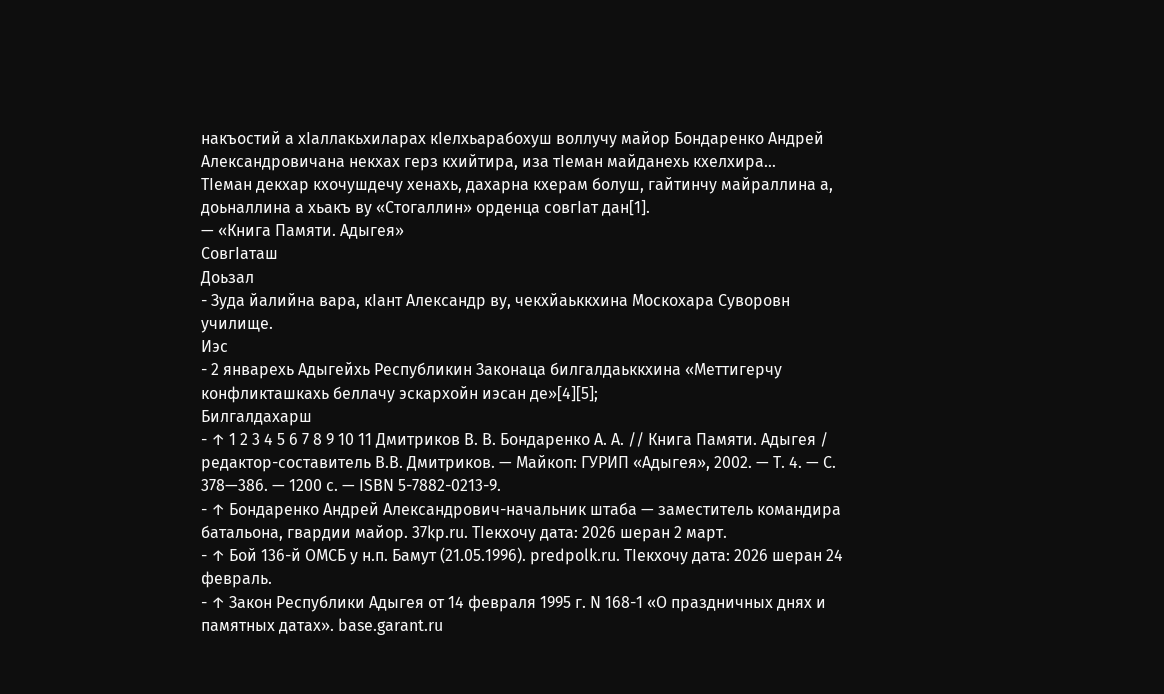накъостий а хӀаллакьхиларах кӀелхьарабохуш воллучу майор Бондаренко Андрей Александровичана некхах герз кхийтира, иза тӀеман майданехь кхелхира…
ТӀеман декхар кхочушдечу хенахь, дахарна кхерам болуш, гайтинчу майраллина а, доьналлина а хьакъ ву «Стогаллин» орденца совгӀат дан[1].
— «Книга Памяти. Адыгея»
СовгӀаташ
Доьзал
- Зуда йалийна вара, кӀант Александр ву, чекхйаьккхина Москохара Суворовн училище.
Иэс
- 2 январехь Адыгейхь Республикин Законаца билгалдаьккхина «Меттигерчу конфликташкахь беллачу эскархойн иэсан де»[4][5];
Билгалдахарш
- ↑ 1 2 3 4 5 6 7 8 9 10 11 Дмитриков В. В. Бондаренко А. А. // Книга Памяти. Адыгея / редактор-составитель В.В. Дмитриков. — Майкоп: ГУРИП «Адыгея», 2002. — Т. 4. — С. 378—386. — 1200 с. — ISBN 5-7882-0213-9.
- ↑ Бондаренко Андрей Александрович-начальник штаба — заместитель командира батальона, гвардии майор. 37kp.ru. ТӀекхочу дата: 2026 шеран 2 март.
- ↑ Бой 136-й ОМСБ у н.п. Бамут (21.05.1996). predpolk.ru. ТӀекхочу дата: 2026 шеран 24 февраль.
- ↑ Закон Республики Адыгея от 14 февраля 1995 г. N 168-1 «О праздничных днях и памятных датах». base.garant.ru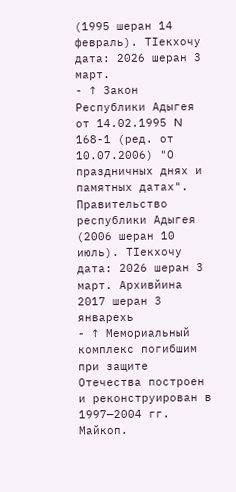(1995 шеран 14 февраль). ТӀекхочу дата: 2026 шеран 3 март.
- ↑ Закон Республики Адыгея от 14.02.1995 N 168-1 (ред. от 10.07.2006) "О праздничных днях и памятных датах". Правительство республики Адыгея (2006 шеран 10 июль). ТӀекхочу дата: 2026 шеран 3 март. Архивйина 2017 шеран 3 январехь
- ↑ Мемориальный комплекс погибшим при защите Отечества построен и реконструирован в 1997—2004 гг. Майкоп.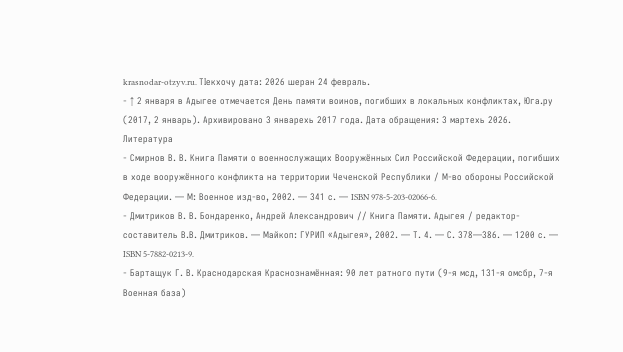krasnodar-otzyv.ru. ТӀекхочу дата: 2026 шеран 24 февраль.
- ↑ 2 января в Адыгее отмечается День памяти воинов, погибших в локальных конфликтах, Юга.ру (2017, 2 январь). Архивировано 3 январехь 2017 года. Дата обращения: 3 мартехь 2026.
Литература
- Смирнов В. В. Книга Памяти о военнослужащих Вооружённых Сил Российской Федерации, погибших в ходе вооружённого конфликта на территории Чеченской Республики / М-во обороны Российской Федерации. — М: Военное изд-во, 2002. — 341 с. — ISBN 978-5-203-02066-6.
- Дмитриков В. В. Бондаренко, Андрей Александрович // Книга Памяти. Адыгея / редактор-составитель В.В. Дмитриков. — Майкоп: ГУРИП «Адыгея», 2002. — Т. 4. — С. 378—386. — 1200 с. — ISBN 5-7882-0213-9.
- Бартащук Г. В. Краснодарская Краснознамённая: 90 лет ратного пути (9-я мсд, 131-я омсбр, 7-я Военная база)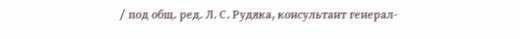/ под общ. ред. Л. С. Рудяка, консультант генерал-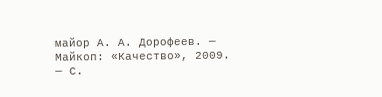майор А. А. Дорофеев. — Майкоп: «Качество», 2009. — С.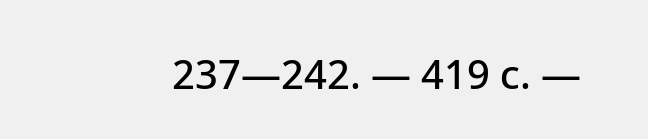237—242. — 419 с. —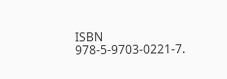ISBN 978-5-9703-0221-7.